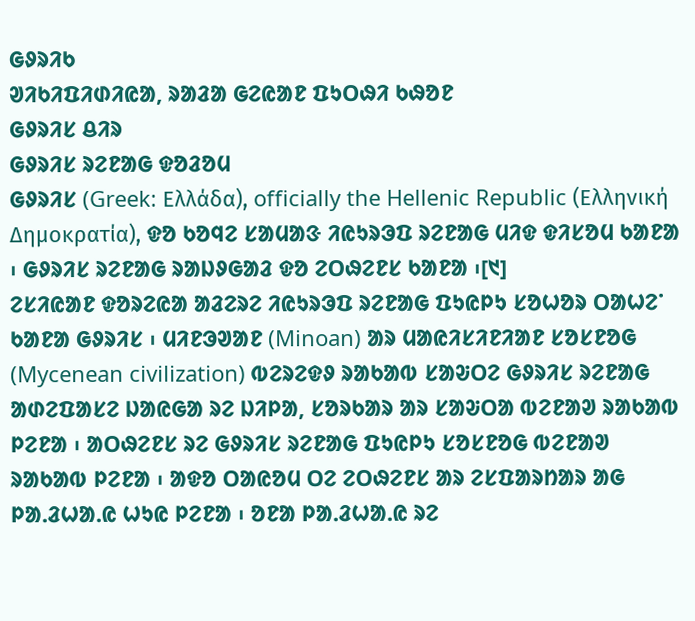ᱜᱽᱨᱤᱠ
ᱣᱤᱠᱤᱯᱤᱰᱤᱭᱟ, ᱨᱟᱲᱟ ᱜᱮᱭᱟᱱ ᱯᱩᱛᱷᱤ ᱠᱷᱚᱱ
ᱜᱽᱨᱤᱥ ᱪᱤᱨ
ᱜᱽᱨᱤᱥ ᱨᱮᱱᱟᱜ ᱫᱚᱲᱚᱢ
ᱜᱽᱨᱤᱥ (Greek: Ελλάδα), officially the Hellenic Republic (Ελληνική Δημοκρατία), ᱫᱚ ᱠᱚᱧᱮ ᱥᱟᱢᱟᱝ ᱤᱭᱩᱨᱳᱯ ᱨᱮᱱᱟᱜ ᱢᱤᱫ ᱫᱤᱥᱚᱢ ᱠᱟᱱᱟ ᱾ ᱜᱽᱨᱤᱥ ᱨᱮᱱᱟᱜ ᱨᱟᱡᱽᱜᱟᱲ ᱫᱚ ᱮᱛᱷᱮᱱᱥ ᱠᱟᱱᱟ ᱾[᱑]
ᱮᱥᱤᱭᱟᱱ ᱫᱚᱨᱮᱭᱟ ᱟᱲᱮᱨᱮ ᱤᱭᱩᱨᱳᱯ ᱨᱮᱱᱟᱜ ᱯᱩᱭᱞᱩ ᱥᱚᱦᱚᱨ ᱛᱟᱦᱮᱸ ᱠᱟᱱᱟ ᱜᱽᱨᱤᱥ ᱾ ᱢᱤᱱᱳᱣᱟᱱ (Minoan) ᱟᱨ ᱢᱟᱭᱤᱥᱤᱱᱤᱟᱱ ᱥᱚᱥᱱᱚᱜ (Mycenean civilization) ᱵᱮᱨᱮᱫᱽ ᱨᱟᱠᱟᱵ ᱥᱟᱶᱛᱮ ᱜᱽᱨᱤᱥ ᱨᱮᱱᱟᱜ ᱟᱰᱮᱯᱟᱥᱮ ᱡᱟᱭᱜᱟ ᱨᱮ ᱡᱤᱞᱟ, ᱥᱚᱨᱠᱟᱨ ᱟᱨ ᱥᱟᱶᱛᱟ ᱵᱮᱱᱟᱣ ᱨᱟᱠᱟᱵ ᱞᱮᱱᱟ ᱾ ᱟᱛᱷᱮᱱᱥ ᱨᱮ ᱜᱽᱨᱤᱥ ᱨᱮᱱᱟᱜ ᱯᱩᱭᱞᱩ ᱥᱚᱥᱱᱚᱜ ᱵᱮᱱᱟᱣ ᱨᱟᱠᱟᱵ ᱞᱮᱱᱟ ᱾ ᱟᱫᱚ ᱛᱟᱭᱚᱢ ᱛᱮ ᱮᱛᱷᱮᱱᱥ ᱟᱨ ᱮᱥᱯᱟᱨᱴᱟᱨ ᱟᱜ ᱞᱟᱹᱲᱦᱟᱹᱭ ᱦᱩᱭ ᱞᱮᱱᱟ ᱾ ᱚᱱᱟ ᱞᱟᱹᱲᱦᱟᱹᱭ ᱨᱮ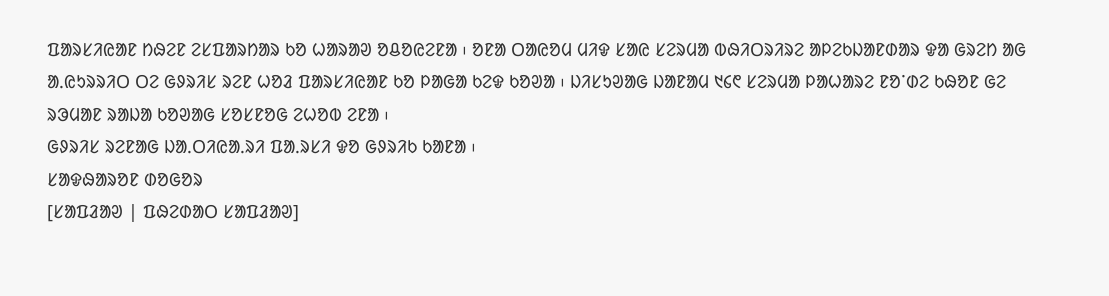ᱯᱟᱨᱥᱤᱭᱟᱱ ᱴᱷᱮᱱ ᱮᱥᱯᱟᱨᱴᱟᱨ ᱠᱚ ᱦᱟᱨᱟᱣ ᱚᱪᱚᱭᱮᱱᱟ ᱾ ᱚᱱᱟ ᱛᱟᱭᱚᱢ ᱢᱤᱫ ᱥᱟᱭ ᱥᱮᱨᱢᱟ ᱵᱷᱤᱛᱨᱤᱨᱮ ᱟᱞᱮᱠᱡᱟᱱᱰᱟᱨ ᱫᱟ ᱜᱨᱮᱴ ᱟᱜ ᱟᱹᱭᱩᱨᱨᱤᱛ ᱛᱮ ᱜᱽᱨᱤᱥ ᱨᱮᱱ ᱦᱚᱲ ᱯᱟᱨᱥᱤᱭᱟᱱ ᱠᱚ ᱞᱟᱜᱟ ᱠᱮᱫ ᱠᱚᱣᱟ ᱾ ᱡᱤᱥᱩᱣᱟᱜ ᱡᱟᱱᱟᱢ ᱑᱔᱖ ᱥᱮᱨᱢᱟ ᱞᱟᱦᱟᱨᱮ ᱱᱚᱸᱰᱮ ᱠᱷᱚᱱ ᱜᱮ ᱨᱳᱢᱟᱱ ᱨᱟᱡᱟ ᱠᱚᱣᱟᱜ ᱥᱚᱥᱱᱚᱜ ᱮᱦᱚᱵ ᱮᱱᱟ ᱾
ᱜᱽᱨᱤᱥ ᱨᱮᱱᱟᱜ ᱡᱟᱹᱛᱤᱭᱟᱹᱨᱤ ᱯᱟᱹᱨᱥᱤ ᱫᱚ ᱜᱽᱨᱤᱠ ᱠᱟᱱᱟ ᱾
ᱥᱟᱫᱷᱟᱨᱚᱱ ᱰᱚᱜᱚᱨ
[ᱥᱟᱯᱲᱟᱣ | ᱯᱷᱮᱰᱟᱛ ᱥᱟᱯᱲᱟᱣ]